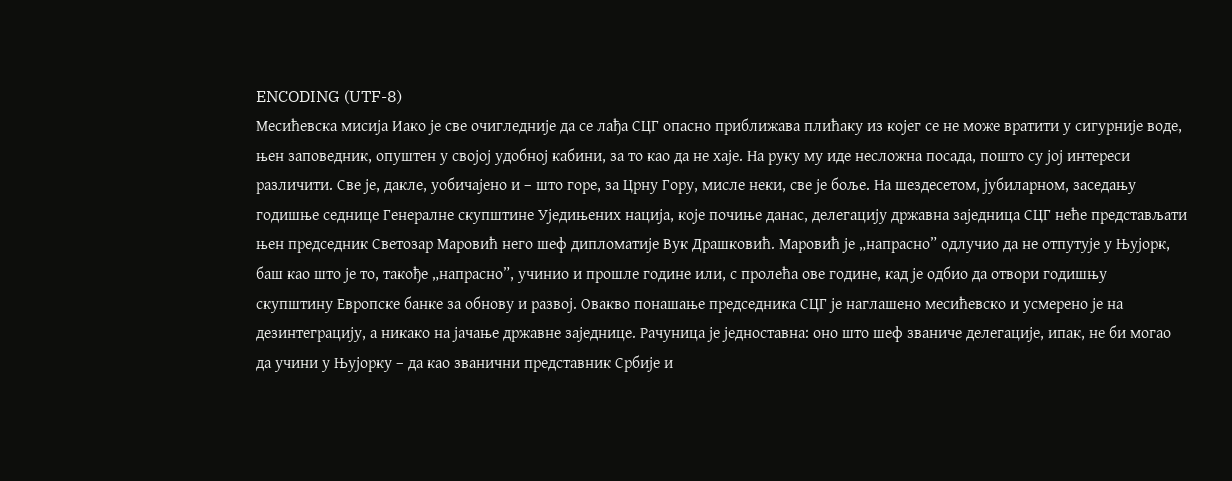ENCODING (UTF-8)
Месићевска мисија Иако је све очигледније да се лађа СЦГ опасно приближава плићаку из којег се не може вратити у сигурније воде, њен заповедник, опуштен у својој удобној кабини, за то као да не хаје. На руку му иде несложна посада, пошто су јој интереси различити. Све је, дакле, уобичајено и – што горе, за Црну Гору, мисле неки, све је боље. На шездесетом, јубиларном, заседању годишње седнице Генералне скупштине Уједињених нација, које почиње данас, делегацију државна заједница СЦГ неће представљати њен председник Светозар Маровић него шеф дипломатије Вук Драшковић. Маровић је „напрасно” одлучио да не отпутује у Њујорк, баш као што је то, такође „напрасно”, учинио и прошле године или, с пролећа ове године, кад је одбио да отвори годишњу скупштину Европске банке за обнову и развој. Овакво понашање председника СЦГ је наглашено месићевско и усмерено је на дезинтеграцију, а никако на јачање државне заједнице. Рачуница је једноставна: оно што шеф званиче делегације, ипак, не би могао да учини у Њујорку – да као званични представник Србије и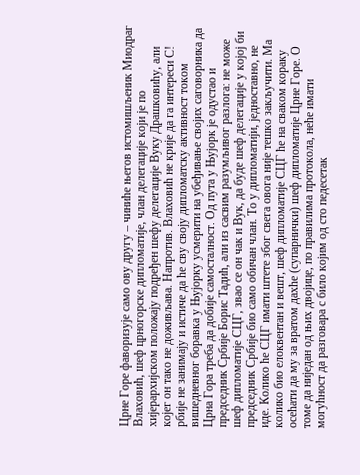Црне Горе фаворизује само ову другу – чиниће његов истомишљеник Миодраг Влаховић, шеф црногорске дипломатије, члан делегације који је по хијерархијском положају подређен шефу делегације Вуку Драшковићу, али којег он тако не доживљава. Напротив. Влаховић не крије да га интереси С! рбије не занимају и истиче да ће сву своју дипломатску активност током вишедневног боравка у Њујорку усмерити на убеђивање својих саговорника да Црна Гора треба да добије самосталност. Од пута у Њујорк је одустао и председник Србије Борис Тадић, али из сасвим разумљивог разлога: не може шеф дипломатије СЦГ, звао се он чак и Вук, да буде шеф делегације у којој би председник Србије био само обичан члан. То у дипломатији, једноставно, не иде. Колико ће СЦГ имати штете због свега овога није тешко закључити. Ма колико био елоквентан и вешт, шеф дипломатије СЦГ ће на сваком кораку осећати да му за вратом дахће (супарнички) шеф дипломатије Црне Горе. О томе да ниједан од њих двојице, по правилима протокола, неће имати могућност да разговара с било којим од сто педесетак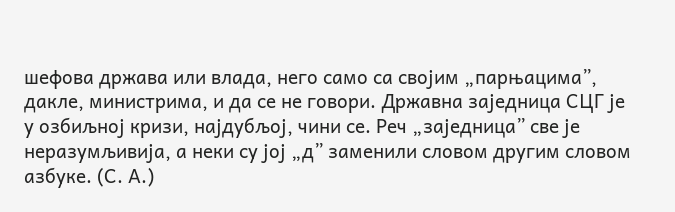шефова држава или влада, него само са својим „парњацима”, дакле, министрима, и да се не говори. Државна заједница СЦГ је у озбиљној кризи, најдубљој, чини се. Реч „заједница” све је неразумљивија, а неки су јој „д” заменили словом другим словом азбуке. (С. А.)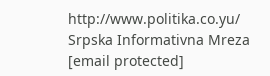http://www.politika.co.yu/ Srpska Informativna Mreza [email protected]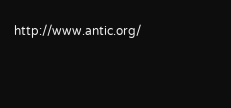http://www.antic.org/